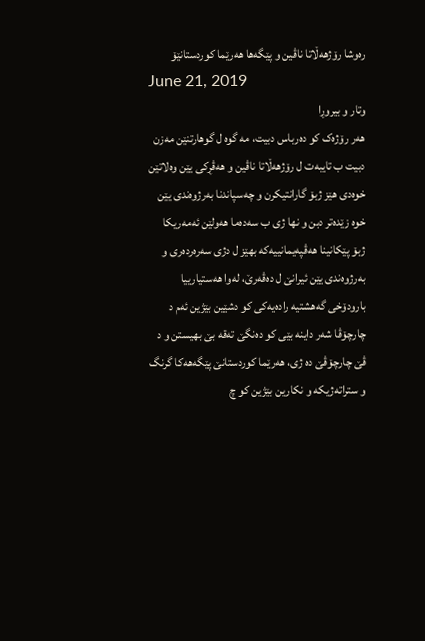رەوشا رۆژھەڵاتا ناڤین و پێگەھا ھەرێما کوردستانێۆ
June 21, 2019
وتار و بیروڕا
ھەر رۆژەک کو دەرباس دبیت، مە گوە ل گوھارتنێن مەزن دبیت ب تایبەت ل رۆژھەڵاتا ناڤین و ھەڤڕکی یێن وەلاتێن خوەدی ھێز ژبۆ گارانتیکرن و چەسپاندنا بەرژوەندی یێن خوە زێدەتر دبن و نھا ژی ب سەدەما ھەولێن ئەمەریکا ژبۆ پێکانینا ھەڤپەیمانییەکە بھێز ل دژی سەرەردەری و بەرژوەندی یێن ئیرانێ ل دەڤەرێ، لەوا ھەستیارییا بارودۆخی گەھشتیە رادەیەکی کو دشێین بێژین ئەم د چارچۆڤا شەر داینە بێی کو دەنگێ تەقە بێ بھیستن و د ڤێ چارچۆڤێ دە ژی، ھەرێما کوردستانێ پێگەھەکا گرنگ و ستراتەژیکە و نکارین بێژین کو چ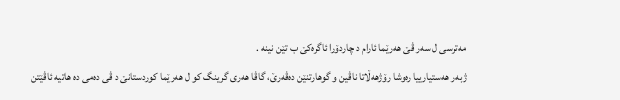مەترسی ل سەر ڤێ ھەرێما ئارام د چاردۆرا ئاگرەکێ ب تێن نینە .
ژبەر ھەستیارییا رەوشا رۆژھەڵاتا ناڤین و گوھارتنێن دەڤەرێ، گاڤا ھەری گرینگ کو ل ھەرێما کوردستانێ د ڤی دەمی دە ھاتیە ئاڤێتن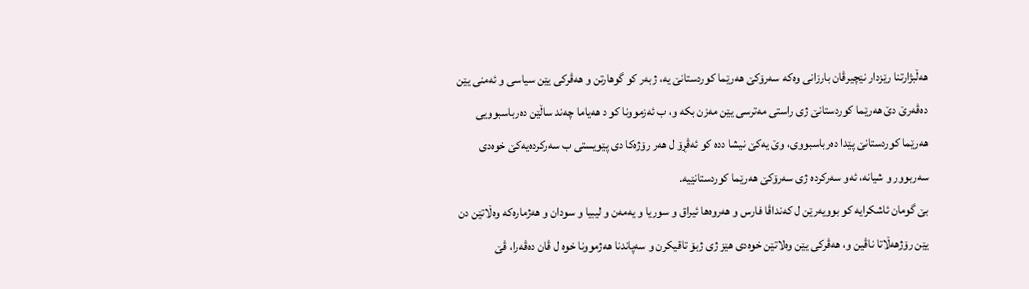ھەڵبژارتنا رێزدار نێچیرڤان بارزانی وەکە سەرۆکێ ھەرێما کوردستانێ یە، ژبەر کو گوھارتن و ھەڤرکی یێن سیاسی و ئەمنی یێن دەڤەرێ دێ ھەرێما کوردستانێ ژی راستی مەترسی یێن مەزن بکە و، ب ئەزموونا کو د ھەیاما چەند ساڵێن دەرباسبوویی ھەرێما کوردستانێ پێدا دەرباسبووی، وێ یەکێ نیشا ددە کو ئەڤڕۆ ل ھەر رۆژەکا دی پێویستی ب سەرکردەیەکێ خوەدی سەربوور و شیانە، ئەو سەرکردە ژی سەرۆکێ ھەرێما کوردستانێیە.
بێ گومان ئاشکرایە کو بوویەرێن ل کەنداڤا فارس و ھەروەھا ئیراق و سوریا و یەمەن و لیبیا و سودان و ھەژمارەکە وەڵاتێن دن یێن رۆژھەڵاتا ناڤین و، ھەڤرکی یێن وەلاتێن خوەدی ھێز ژی ژبۆ تاقیکرن و سەپاندنا ھەژموونا خوە ل ڤان دەڤەرا، ڤێ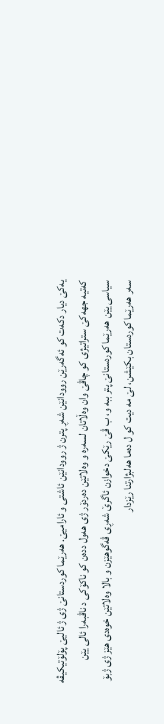یەکێ دیار دکەت کو ئەگەرێن روودانێن شەڕ پترن ژ روودانێن ئاشتی و ئارامیێ. ھەرێما کوردستانێ ژی ژ ئالیێ پۆلۆتیکیڤە کەتیە جھەکێ ستراتیژی کو چاڤێ وان وەڵاتان لسەرە و وەلاتێن دەردۆر ژی ھەول ددەن کو ناکۆکی د ناڤبەرا ئالی یێن سیاسی یێن ھەرێما کوردستانێ پتر ببە و، ب ڤێ رێکێ دخوازن ئاگرێ شەڕی ڤەگوھێزن و بالا وەلاتێن خوەدی ھێز ژی ژبۆ سەر ھەرێما کوردستان بکێشن، لێ مە دیت کو ل دەما ھەلبژارتنا رێزدار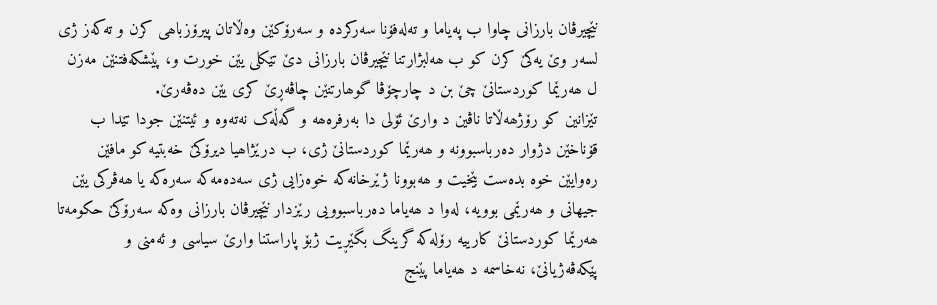نێچیرڤان بارزانی چاوا ب پەیاما و تەلەفۆنا سەرکردە و سەرۆکێن وەڵاتان پیرۆزباھی کرن و تەکەز ژی لسەر وێ یەکێ کرن کو ب ھەلبژارتنا نێچیرڤان بارزانی دێ تێکلی یێن خورت و، پێشکەفتنێن مەزن ل ھەرێما کوردستانێ چێ بن د چارچۆڤا گوھارتنێن چاڤەڕێ کری یێن دەڤەرێ.
تێزانین کو رۆژھەڵاتا ناڤین د وارێ ئۆلی دا بەرفرەھە و گەڵەک نەتەوە و ئیتنێن جودا تێدا ب قۆناخێن دژوار دەرباسبوونە و ھەرێما کوردستانێ ژی، ب درێژاھیا دیرۆکێ خەبتیە کو مافێن رەوایێن خوە بدەست بێخیت و ھەبوونا ژێرخانەکە خوەزایی ژی سەدەمەکە سەرەکە یا ھەڤرکی یێن جیھانی و ھەرێمی بوویە، لەوا د ھەیاما دەرباسبوویی رێزدار نێچیرڤان بارزانی وەکە سەرۆکێ حکومەتا ھەرێما کوردستانێ کارییە رۆلەکە گرینگ بگێڕیت ژبۆ پاراستنا وارێ سیاسی و ئەمنی و پێکەڤەژیانێ، نەخاسمە د ھەیاما پێنج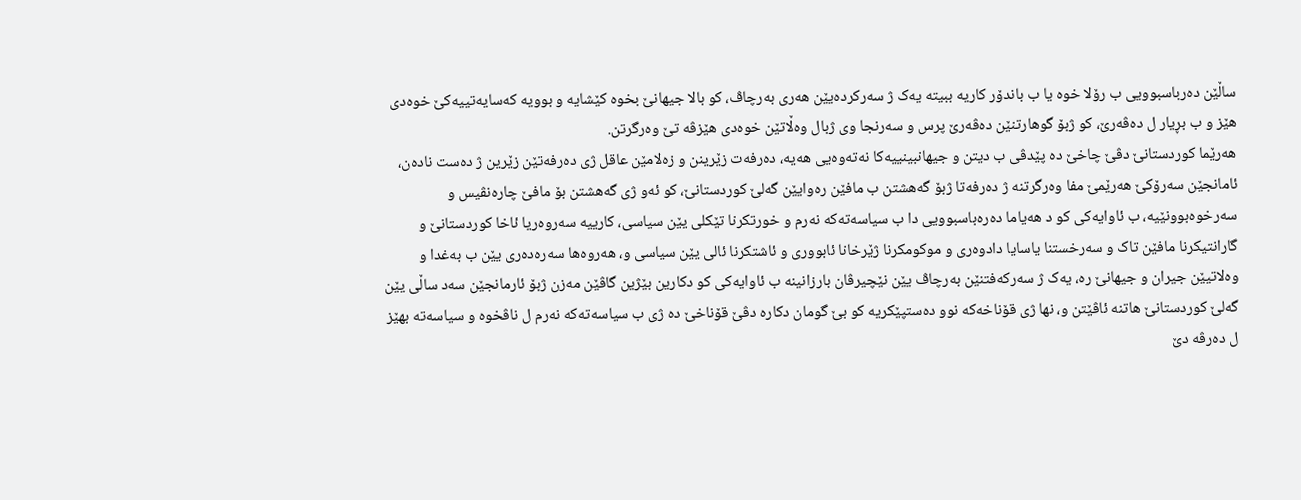ساڵێن دەرباسبوویی ب رۆلا خوە یا ب باندۆر کاریە ببیتە یەک ژ سەرکردەیێن ھەری بەرچاڤ، کو بالا جیھانێ بخوە کێشایە و بوویە کەسایەتییەکێ خوەدی ھێز و ب بڕیار ل دەڤەرێ، کو ژبۆ گوھارتنێن دەڤەرێ پرس و سەرنجا وی ژبال وەڵاتێن خوەدی ھێزڤە تێ وەرگرتن.
ھەرێما کوردستانێ دڤێ چاخێ دە پێدڤی ب دیتن و جیھانبینییەکا نەتەوەیی ھەیە، دەرفەت زێرینن و زەلامێن عاقل ژی دەرفەتێن زێرین ژ دەست نادەن، ئامانجێن سەرۆکێ ھەرێمێ مفا وەرگرتنە ژ دەرفەتا ژبۆ گەھشتن ب مافێن رەوایێن گەلێ کوردستانێ، کو ئەو ژی گەھشتن بۆ مافێ چارەنڤیس و سەرخوەبوونێیە، ب ئاوایەکی کو د ھەیاما دەرەباسبوویی دا ب سیاسەتەکە نەرم و خورتکرنا تێکلی یێن سیاسی، کارییە سەروەریا ئاخا کوردستانێ و گارانتیکرنا مافێن تاک و سەرخستنا یاسایا دادوەری و موکومکرنا ژێرخانا ئابووری و ئاشتکرنا ئالی یێن سیاسی و، ھەروەھا سەرەدەری یێن ب بەغدا و وەلاتیێن جیران و جیھانێ رە، یەک ژ سەرکەفتنێن بەرچاڤ یێن نێچیرڤان بارزانینە ب ئاوایەکی کو دکارین بێژین گاڤێن مەزن ژبۆ ئارمانجێن سەد ساڵی یێن گەلێ کوردستانێ ھاتنە ئاڤێتن و، نھا ژی قۆناخەکە نوو دەستپێکریە کو بێ گومان دکارە دڤێ قۆناخێ دە ژی ب سیاسەتەکە نەرم ل ناڤخوە و سیاسەتە بھێز ل دەرڤە دێ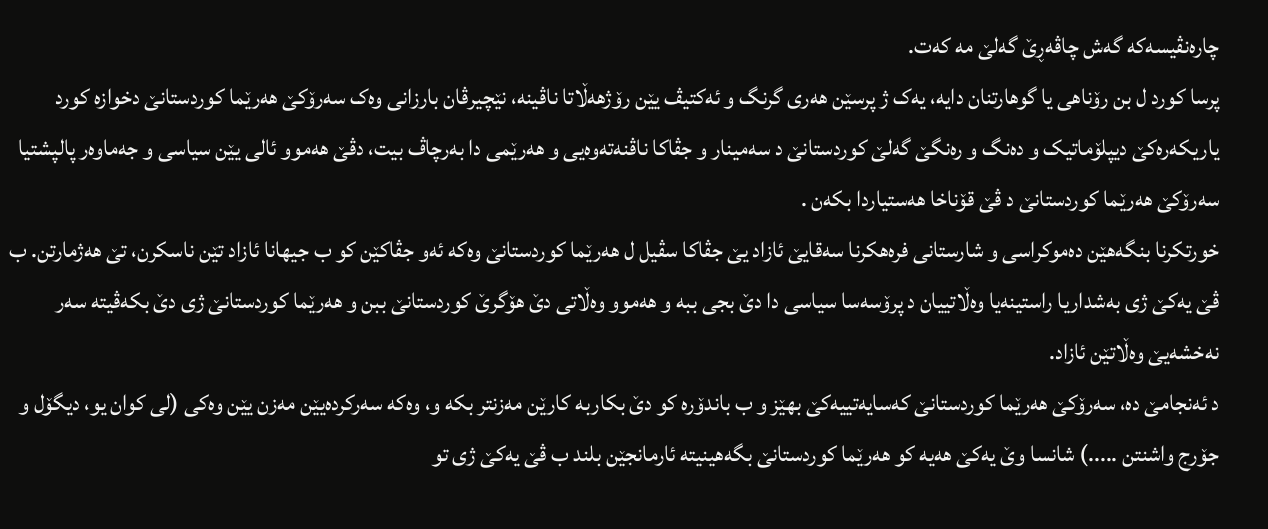چارەنڤیسەکە گەش چاڤەڕێ گەلێ مە کەت.
پرسا کورد ل بن رۆناھی یا گوھارتنان دایە، یەک ژ پرسێن ھەری گرنگ و ئەکتیڤ یێن رۆژھەڵاتا ناڤینە، نێچیرڤان بارزانی وەک سەرۆکێ ھەرێما کوردستانێ دخوازە کورد یاریکەرەکێ دیپلۆماتیک و دەنگ و رەنگێ گەلێ کوردستانێ د سەمینار و جڤاکا ناڤنەتەوەیی و ھەرێمی دا بەرچاڤ بیت، دڤێ ھەموو ئالی یێن سیاسی و جەماوەر پالپشتیا سەرۆکێ ھەرێما کوردستانێ د ڤێ قۆناخا ھەستیاردا بکەن .
خورتکرنا بنگەھێن دەموکراسی و شارستانی فرەھکرنا سەقایێ ئازاد یێ جڤاکا سڤیل ل ھەرێما کوردستانێ وەکە ئەو جڤاکێن کو ب جیھانا ئازاد تێن ناسکرن، تێ ھەژمارتن. ب ڤێ یەکێ ژی بەشداریا راستینەیا وەڵاتییان د پرۆسەسا سیاسی دا دێ بجی ببە و ھەموو وەڵاتی دێ ھۆگرێ کوردستانێ ببن و ھەرێما کوردستانێ ژی دێ بکەڤیتە سەر نەخشەیێ وەڵاتێن ئازاد.
د ئەنجامێ دە، سەرۆکێ ھەرێما کوردستانێ کەسایەتییەکێ بھێز و ب باندۆرە کو دێ بکاربە کارێن مەزنتر بکە و، وەکە سەرکردەیێن مەزن یێن وەکی (لی کوان یو، دیگۆل و جۆرج واشنتن .....) شانسا وێ یەکێ ھەیە کو ھەرێما کوردستانێ بگەھینیتە ئارمانجێن بلند ب ڤێ یەکێ ژی تو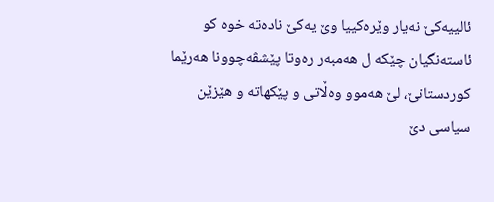ئالییەکێ نەیار وێرەکییا وێ یەکێ نادەتە خوە کو ئاستەنگیان چێکە ل ھەمبەر رەوتا پێشڤەچوونا ھەرێما کوردستانێ، لێ ھەموو وەڵاتی و پێکھاتە و ھێزێن سیاسی دێ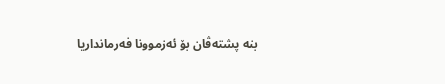بنە پشتەڤان بۆ ئەزموونا فەرمانداریا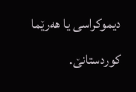دیموکراسی یا ھەرێما کوردستانێ.